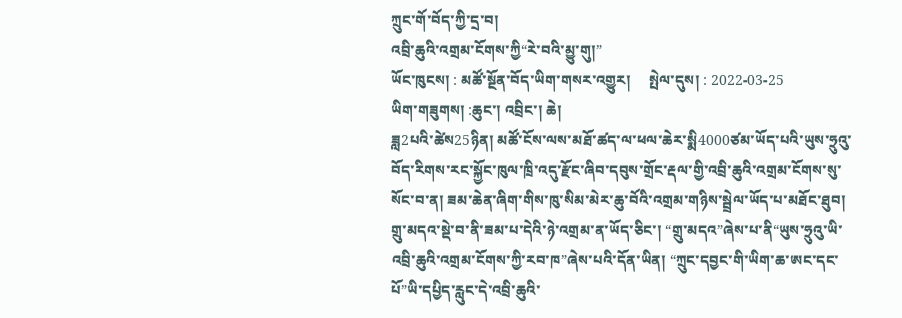ཀྲུང་གོ་བོད་ཀྱི་དྲ་བ།
འབྲི་ཆུའི་འགྲམ་ངོགས་ཀྱི“རེ་བའི་མྱུ་གུ།”
ཡོང་ཁུངས། : མཚོ་སྔོན་བོད་ཡིག་གསར་འགྱུར།     སྤེལ་དུས། : 2022-03-25
ཡིག་གཟུགས། :ཆུང་། འབྲིང་། ཆེ།
ཟླ2པའི་ཚེས25ཉིན། མཚོ་ངོས་ལས་མཐོ་ཚད་ལ་ཕལ་ཆེར་སྨི4000ཙམ་ཡོད་པའི་ཡུས་ཧྲུའུ་བོད་རིགས་རང་སྐྱོང་ཁུལ་ཁྲི་འདུ་རྫོང་ཞིབ་དབུས་གྲོང་རྡལ་གྱི་འབྲི་ཆུའི་འགྲམ་ངོགས་སུ་སོང་བ་ན། ཟམ་ཆེན་ཞིག་གིས་ཁུ་སིམ་མེར་ཆུ་བོའི་འགྲམ་གཉིས་སྦྲེལ་ཡོད་པ་མཐོང་ཐུབ། གྲུ་མདའ་སྡེ་བ་ནི་ཟམ་པ་དེའི་ཉེ་འགྲམ་ན་ཡོད་ཅིང་། “གྲུ་མདའ”ཞེས་པ་ནི“ཡུས་ཧྲུའུ་ཡི་འབྲི་ཆུའི་འགྲམ་ངོགས་ཀྱི་རབ་ཁ”ཞེས་པའི་དོན་ཡིན། “ཀྲུང་དབྱང་གི་ཡིག་ཆ་ཨང་དང་པོ”ཡི་དཔྱིད་རླུང་དེ་འབྲི་ཆུའི་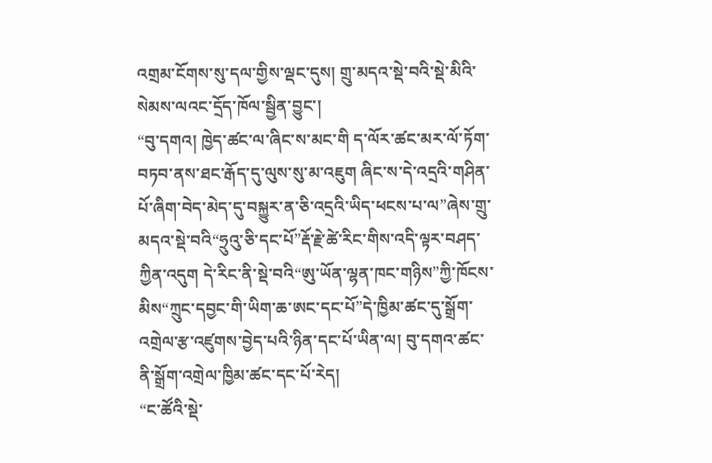འགྲམ་ངོགས་སུ་དལ་གྱིས་ལྡང་དུས། གྲུ་མདའ་སྡེ་བའི་སྡེ་མིའི་སེམས་ལའང་དྲོད་ཁོལ་སྦྱིན་བྱུང་།
“བུ་དགའ། ཁྱེད་ཚང་ལ་ཞིང་ས་མང་གི ད་ལོར་ཚང་མར་ལོ་ཏོག་བཏབ་ནས་ཐང་རྒོད་དུ་ལུས་སུ་མ་འཇུག ཞིང་ས་དེ་འདྲའི་གཤིན་པོ་ཞིག་བེད་མེད་དུ་བསྐྱུར་ན་ཅི་འདྲའི་ཡིད་ཕངས་པ་ལ”ཞེས་གྲུ་མདའ་སྡེ་བའི“ཧྲུའུ་ཅི་དང་པོ”རྡོ་རྗེ་ཚེ་རིང་གིས་འདི་ལྟར་བཤད་ཀྱིན་འདུག དེ་རིང་ནི་སྡེ་བའི“ཨུ་ཡོན་ལྷན་ཁང་གཉིས”ཀྱི་ཁོངས་མིས“ཀྲུང་དབྱང་གི་ཡིག་ཆ་ཨང་དང་པོ”དེ་ཁྱིམ་ཚང་དུ་སྒྲོག་འགྲེལ་རྩ་འཛུགས་བྱེད་པའི་ཉིན་དང་པོ་ཡིན་ལ། བུ་དགའ་ཚང་ནི་སྒྲོག་འགྲེལ་ཁྱིམ་ཚང་དང་པོ་རེད།
“ང་ཚོའི་སྡེ་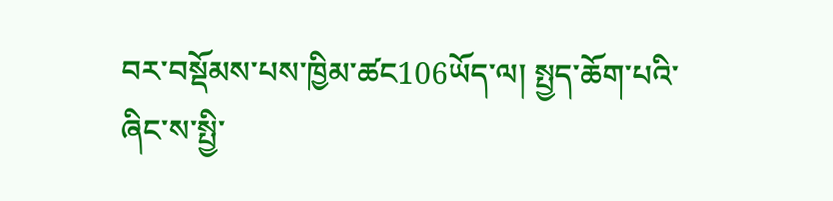བར་བསྡོམས་པས་ཁྱིམ་ཚང106ཡོད་ལ། སྤྱད་ཆོག་པའི་ཞིང་ས་སྤྱི་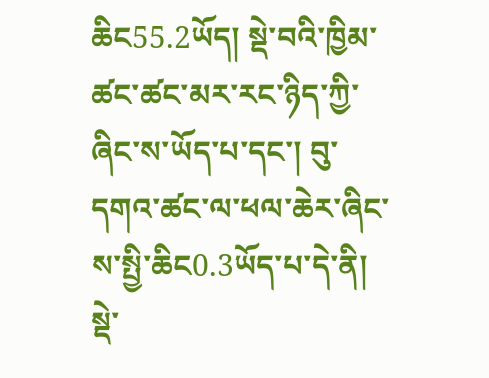ཆིང55.2ཡོད། སྡེ་བའི་ཁྱིམ་ཚང་ཚང་མར་རང་ཉིད་ཀྱི་ཞིང་ས་ཡོད་པ་དང་། བུ་དགའ་ཚང་ལ་ཕལ་ཆེར་ཞིང་ས་སྤྱི་ཆིང0.3ཡོད་པ་དེ་ནི། སྡེ་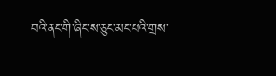བའི་ནང་གི་ཞིང་ས་ཅུང་མང་པའི་གྲས་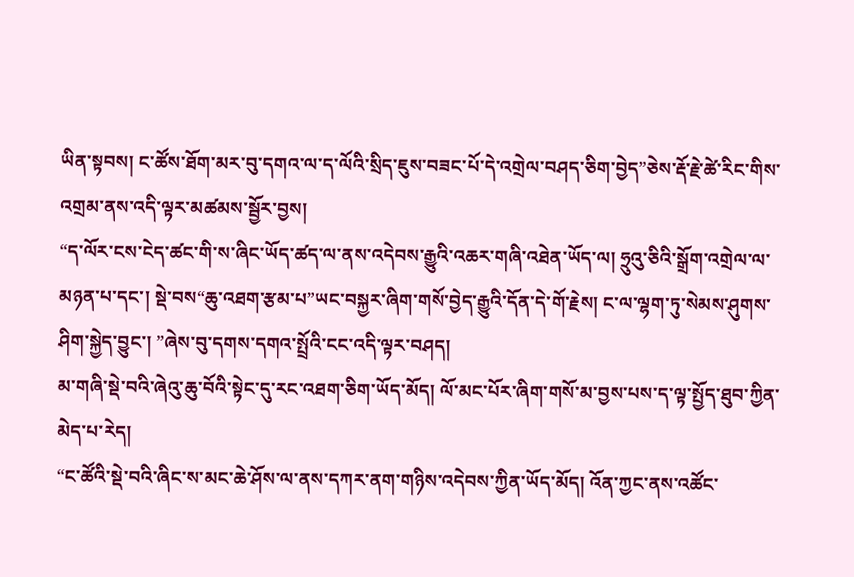ཡིན་སྟབས། ང་ཚོས་ཐོག་མར་བུ་དགའ་ལ་ད་ལོའི་སྲིད་ཇུས་བཟང་པོ་དེ་འགྲེལ་བཤད་ཅིག་བྱེད”ཅེས་རྡོ་རྗེ་ཚེ་རིང་གིས་འགྲམ་ནས་འདི་ལྟར་མཚམས་སྦྱོར་བྱས།
“ད་ལོར་ངས་ངེད་ཚང་གི་ས་ཞིང་ཡོད་ཚད་ལ་ནས་འདེབས་རྒྱུའི་འཆར་གཞི་འཐེན་ཡོད་ལ། ཧྲུའུ་ཅིའི་སྒྲོག་འགྲེལ་ལ་མཉན་པ་དང་། སྡེ་བས“ཆུ་འཐག་རྩམ་པ”ཡང་བསྐྱར་ཞིག་གསོ་བྱེད་རྒྱུའི་དོན་དེ་གོ་རྗེས། ང་ལ་ལྷག་ཏུ་སེམས་ཤུགས་ཤིག་སྐྱེད་བྱུང་། ”ཞེས་བུ་དགས་དགའ་སྤྲོའི་ངང་འདི་ལྟར་བཤད།
མ་གཞི་སྡེ་བའི་ཞེའུ་ཆུ་བོའི་སྟེང་དུ་རང་འཐག་ཅིག་ཡོད་མོད། ལོ་མང་པོར་ཞིག་གསོ་མ་བྱས་པས་ད་ལྟ་སྤྱོད་ཐུབ་ཀྱིན་མེད་པ་རེད།
“ང་ཚོའི་སྡེ་བའི་ཞིང་ས་མང་ཆེ་ཤོས་ལ་ནས་དཀར་ནག་གཉིས་འདེབས་ཀྱིན་ཡོད་མོད། འོན་ཀྱང་ནས་འཚོང་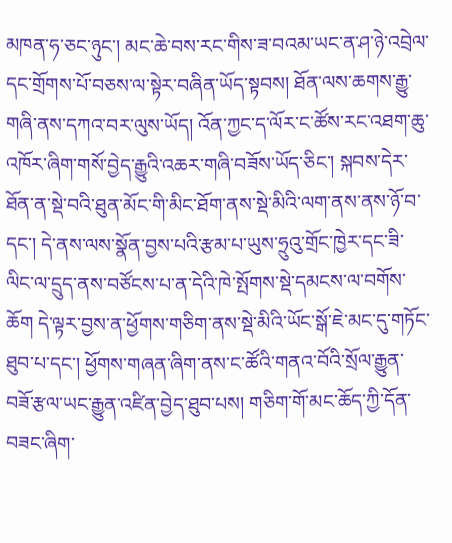མཁན་ཧ་ཅང་ཉུང་། མང་ཆེ་བས་རང་གིས་ཟ་བའམ་ཡང་ན་ཤ་ཉེ་འབྲེལ་དང་གྲོགས་པོ་བཅས་ལ་སྟེར་བཞིན་ཡོད་སྟབས། ཐོན་ལས་ཆགས་རྒྱུ་གཞི་ནས་དཀའ་བར་ལུས་ཡོད། འོན་ཀྱང་ད་ལོར་ང་ཚོས་རང་འཐག་ཆུ་འཁོར་ཞིག་གསོ་བྱེད་རྒྱུའི་འཆར་གཞི་བཟོས་ཡོད་ཅིང་། སྐབས་དེར་ཐོན་ན་སྡེ་བའི་ཐུན་མོང་གི་མིང་ཐོག་ནས་སྡེ་མིའི་ལག་ནས་ནས་ཉོ་བ་དང་། དེ་ནས་ལས་སྣོན་བྱས་པའི་རྩམ་པ་ཡུས་ཧྲུའུ་གྲོང་ཁྱེར་དང་ཟི་ལིང་ལ་དྲུད་ནས་བཙོངས་པ་ན་དེའི་ཁེ་སྤོགས་སྡེ་དམངས་ལ་བགོས་ཆོག དེ་ལྟར་བྱས་ན་ཕྱོགས་གཅིག་ནས་སྡེ་མིའི་ཡོང་སྒོ་ཇེ་མང་དུ་གཏོང་ཐུབ་པ་དང་། ཕྱོགས་གཞན་ཞིག་ནས་ང་ཚོའི་གནའ་བོའི་སྲོལ་རྒྱུན་བཟོ་རྩལ་ཡང་རྒྱུན་འཛིན་བྱེད་ཐུབ་པས། གཅིག་གོ་མང་ཆོད་ཀྱི་དོན་བཟང་ཞིག་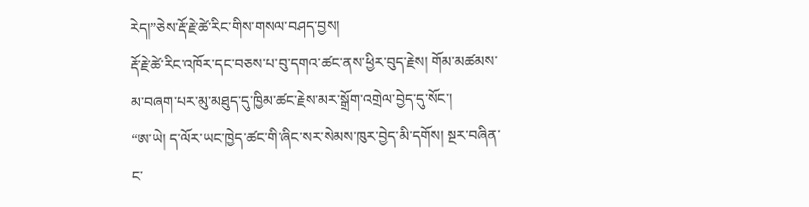རེད།”ཅེས་རྡོ་རྗེ་ཚེ་རིང་གིས་གསལ་བཤད་བྱས།
རྡོ་རྗེ་ཚེ་རིང་འཁོར་དང་བཅས་པ་བུ་དགའ་ཚང་ནས་ཕྱིར་བུད་རྗེས། གོམ་མཚམས་མ་བཞག་པར་མུ་མཐུད་དུ་ཁྱིམ་ཚང་རྗེས་མར་སྒྲོག་འགྲེལ་བྱེད་དུ་སོང་།
“ཨ་ཡེ། ད་ལོར་ཡང་ཁྱེད་ཚང་གི་ཞིང་སར་སེམས་ཁུར་བྱེད་མི་དགོས། སྔར་བཞིན་ང་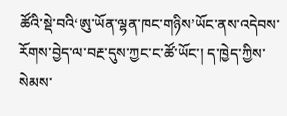ཚོའི་སྡེ་བའི‘ཨུ་ཡོན་ལྷན་ཁང་གཉིས’ཡོང་ནས་འདེབས་རོགས་བྱེད་ལ་བརྔ་དུས་ཀྱང་ང་ཚོ་ཡོང་། ད་ཁྱེད་ཀྱིས་སེམས་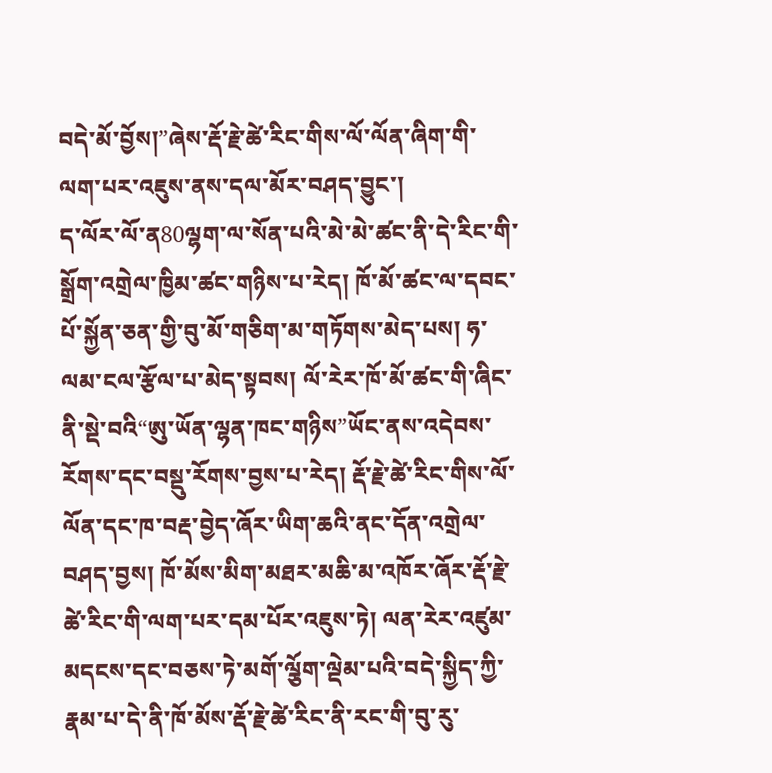བདེ་མོ་བྱོས།”ཞེས་རྡོ་རྗེ་ཚེ་རིང་གིས་ལོ་ལོན་ཞིག་གི་ལག་པར་འཇུས་ནས་དལ་མོར་བཤད་བྱུང་།
ད་ལོར་ལོ་ན80ལྷག་ལ་སོན་པའི་མེ་མེ་ཚང་ནི་དེ་རིང་གི་སྒྲོག་འགྲེལ་ཁྱིམ་ཚང་གཉིས་པ་རེད། ཁོ་མོ་ཚང་ལ་དབང་པོ་སྐྱོན་ཅན་གྱི་བུ་མོ་གཅིག་མ་གཏོགས་མེད་པས། ཧ་ལམ་ངལ་རྩོལ་པ་མེད་སྟབས། ལོ་རེར་ཁོ་མོ་ཚང་གི་ཞིང་ནི་སྡེ་བའི“ཨུ་ཡོན་ལྷན་ཁང་གཉིས”ཡོང་ནས་འདེབས་རོགས་དང་བསྡུ་རོགས་བྱས་པ་རེད། རྡོ་རྗེ་ཚེ་རིང་གིས་ལོ་ལོན་དང་ཁ་བརྡ་བྱེད་ཞོར་ཡིག་ཆའི་ནང་དོན་འགྲེལ་བཤད་བྱས། ཁོ་མོས་མིག་མཐར་མཆི་མ་འཁོར་ཞོར་རྡོ་རྗེ་ཚེ་རིང་གི་ལག་པར་དམ་པོར་འཇུས་ཏེ། ལན་རེར་འཛུམ་མདངས་དང་བཅས་ཏེ་མགོ་ལྕོག་ལྡེམ་པའི་བདེ་སྐྱིད་ཀྱི་རྣམ་པ་དེ་ནི་ཁོ་མོས་རྡོ་རྗེ་ཚེ་རིང་ནི་རང་གི་བུ་རུ་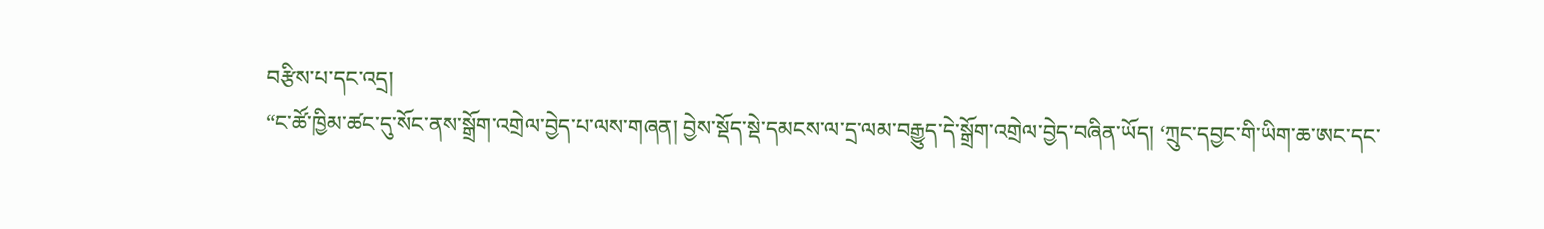བརྩིས་པ་དང་འདྲ།
“ང་ཚོ་ཁྱིམ་ཚང་དུ་སོང་ནས་སྒྲོག་འགྲེལ་བྱེད་པ་ལས་གཞན། བྱེས་སྡོད་སྡེ་དམངས་ལ་དྲ་ལམ་བརྒྱུད་དེ་སྒྲོག་འགྲེལ་བྱེད་བཞིན་ཡོད། ‘ཀྲུང་དབྱང་གི་ཡིག་ཆ་ཨང་དང་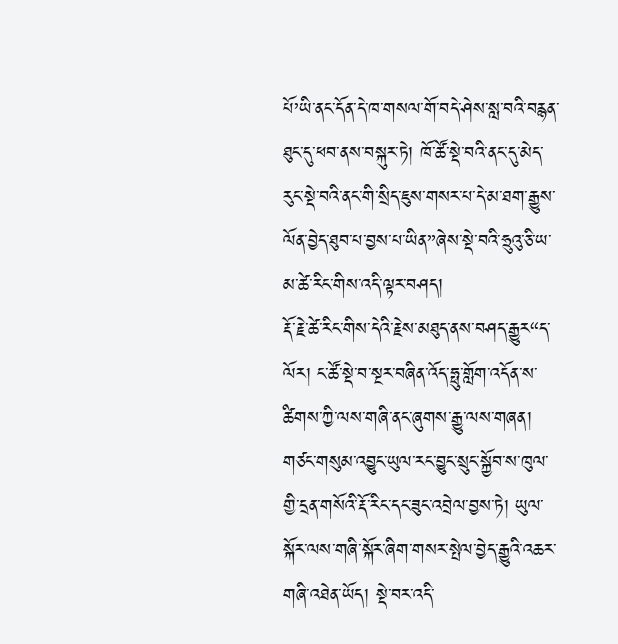པོ’ཡི་ནང་དོན་དེ་ཁ་གསལ་གོ་བདེ་ཤེས་སླ་བའི་བརྙན་ཐུང་དུ་ཕབ་ནས་བསྐུར་ཏེ། ཁོ་ཚོ་སྡེ་བའི་ནང་དུ་མེད་རུང་སྡེ་བའི་ནང་གི་སྲིད་ཇུས་གསར་པ་དེ་མ་ཐག་རྒྱུས་ལོན་བྱེད་ཐུབ་པ་བྱས་པ་ཡིན”ཞེས་སྡེ་བའི་ཧྲུའུ་ཅི་ཡ་མ་ཚེ་རིང་གིས་འདི་ལྟར་བཤད།
རྡོ་རྗེ་ཚེ་རིང་གིས་དེའི་རྗེས་མཐུད་ནས་བཤད་རྒྱུར“ད་ལོར། ང་ཚོ་སྡེ་བ་སྔར་བཞིན་འོད་ཧྥུ་གློག་འདོན་ས་ཚིགས་ཀྱི་ལས་གཞི་ནང་ཞུགས་རྒྱུ་ལས་གཞན། གཙང་གསུམ་འབྱུང་ཡུལ་རང་བྱུང་སྲུང་སྐྱོབ་ས་ཁུལ་གྱི་དྲན་གསོའི་རྡོ་རིང་དང་ཟུང་འབྲེལ་བྱས་ཏེ། ཡུལ་སྐོར་ལས་གཞི་སྐོར་ཞིག་གསར་སྤེལ་བྱེད་རྒྱུའི་འཆར་གཞི་འཐེན་ཡོད། སྡེ་བར་འདི་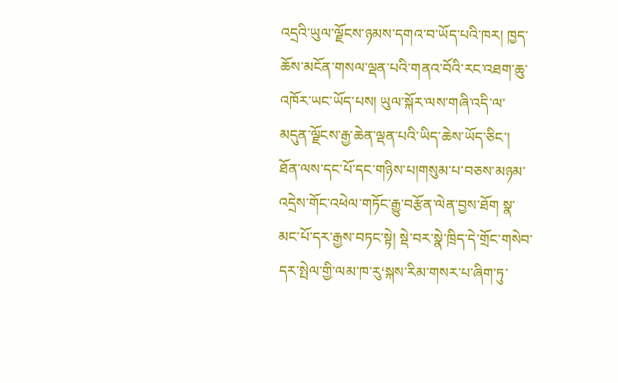འདྲའི་ཡུལ་ལྗོངས་ཉམས་དགའ་བ་ཡོད་པའི་ཁར། ཁྱད་ཆོས་མངོན་གསལ་ལྡན་པའི་གནའ་བོའི་རང་འཐག་ཆུ་འཁོར་ཡང་ཡོད་པས། ཡུལ་སྐོར་ལས་གཞི་འདི་ལ་མདུན་ལྗོངས་རྒྱ་ཆེན་ལྡན་པའི་ཡིད་ཆེས་ཡོད་ཅིང་། ཐོན་ལས་དང་པོ་དང་གཉིས་པ།གསུམ་པ་བཅས་མཉམ་འདྲེས་གོང་འཕེལ་གཏོང་རྒྱུ་བརྩོན་ལེན་བྱས་ཐོག སྣ་མང་པོ་དར་རྒྱས་བཏང་སྟེ། སྡེ་བར་སྣེ་ཁྲིད་དེ་གྲོང་གསེབ་དར་སྤེལ་གྱི་ལམ་ཁ་རུ‘སྐས་རིམ་གསར་པ་ཞིག་ཏུ་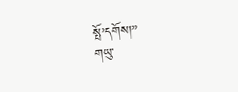སྤོ’དགོས།”
གཡུ་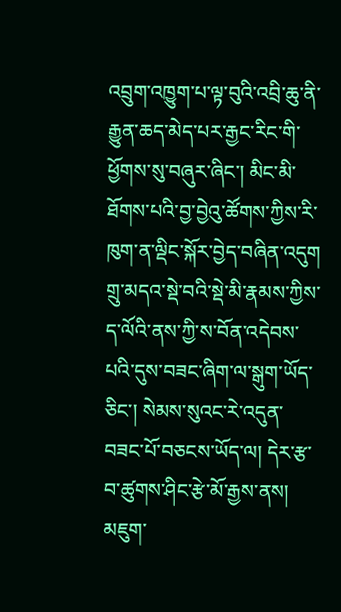འབྲུག་འཁྱུག་པ་ལྟ་བུའི་འབྲི་ཆུ་ནི་རྒྱུན་ཆད་མེད་པར་རྒྱང་རིང་གི་ཕྱོགས་སུ་བཞུར་ཞིང་། མིང་མི་ཐོགས་པའི་བྱ་བྱེའུ་ཚོགས་ཀྱིས་རི་ཁུག་ན་ལྡིང་སྐོར་བྱེད་བཞིན་འདུག གྲུ་མདའ་སྡེ་བའི་སྡེ་མི་རྣམས་ཀྱིས་ད་ལོའི་ནས་ཀྱི་ས་བོན་འདེབས་པའི་དུས་བཟང་ཞིག་ལ་སྒུག་ཡོད་ཅིང་། སེམས་སུའང་རེ་འདུན་བཟང་པོ་བཅངས་ཡོད་ལ། དེར་རྩ་བ་ཚུགས་ཤིང་རྩེ་མོ་རྒྱས་ནས། མཇུག་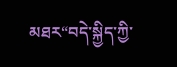མཐར“བདེ་སྐྱིད་ཀྱི་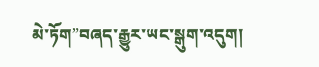མེ་ཏོག”བཞད་རྒྱུར་ཡང་སྒུག་འདུག།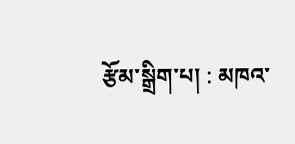རྩོམ་སྒྲིག་པ། : མཁའ་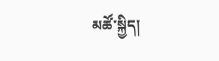མཚོ་སྐྱིད།